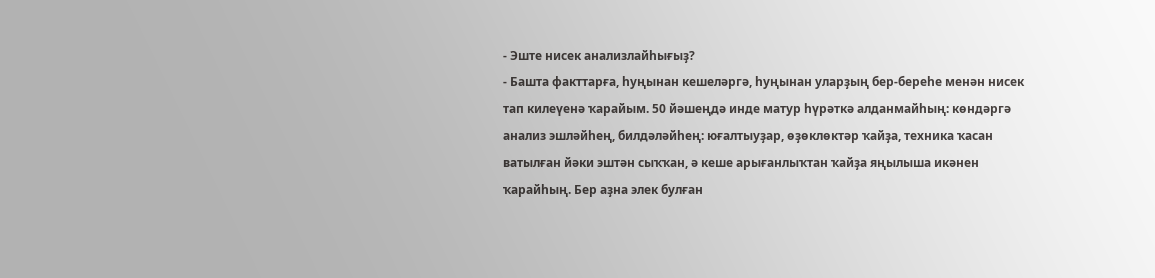- Эште нисек анализлайһығыҙ?
- Башта факттарға, һуңынан кешеләргә, һуңынан уларҙың бер-береһе менән нисек тап килеүенә ҡарайым. 50 йәшеңдә инде матур һүрәткә алданмайһың: көндәргә анализ эшләйһең, билдәләйһең: юғалтыуҙар, өҙөклөктәр ҡайҙа, техника ҡасан ватылған йәки эштән сыҡҡан, ә кеше арығанлыҡтан ҡайҙа яңылыша икәнен ҡарайһың. Бер аҙна элек булған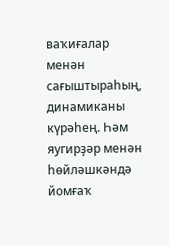ваҡиғалар менән сағыштыраһың, динамиканы күрәһең. Һәм яугирҙәр менән һөйләшкәндә йомғаҡ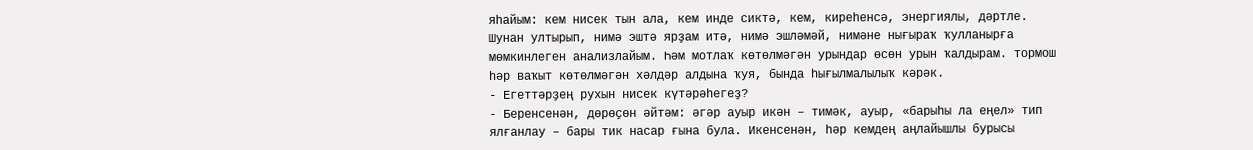яһайым: кем нисек тын ала, кем инде сиктә, кем, киреһенсә, энергиялы, дәртле. Шунан ултырып, нимә эштә ярҙам итә, нимә эшләмәй, нимәне нығыраҡ ҡулланырға мөмкинлеген анализлайым. Һәм мотлаҡ көтөлмәгән урындар өсөн урын ҡалдырам. тормош һәр ваҡыт көтөлмәгән хәлдәр алдына ҡуя, бында һығылмалылыҡ кәрәк.
- Егеттәрҙең рухын нисек күтәрәһегеҙ?
- Беренсенән, дөрөҫөн әйтәм: әгәр ауыр икән – тимәк, ауыр, «барыһы ла еңел» тип ялғанлау – бары тик насар ғына була. Икенсенән, һәр кемдең аңлайышлы бурысы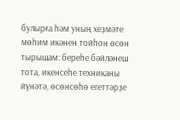булырға һәм уның хеҙмәте мөһим икәнен тойһон өсөн тырышам: береһе бәйләнеш тота, икенсеһе техниканы йүнәтә, өсөнсөһө егеттәрҙе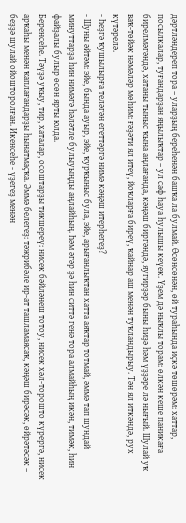дәртләндереп тора – уларҙың береһенән башҡа ла булмай. Өсөнсөнән, өй тураһында иҫкә төшөрәм: хаттар, посылкалар, туғандарҙан яңылыҡтар – ул саф һауа һулышы кеүек. Үҙем дә ныҡлы торам: өлкән кеше паникаға бирелмәгәндә, хатаны тыныс ҡына аңлағанда, кәңәш биргәндә, яугирҙәр быны һиҙә һәм үҙҙәре лә нығый. Шулай уҡ ваҡ-төйәк нәмәләр мөһим: ғәҙәти ял итеү, йоҡларға биреү, ҡайнар аш менән туҡландырыу. Тән ял иткәндә, рух күтәрелә.
- Һеҙгә ҡушылырға теләгән егеттәргә нимә кәңәш итерһегеҙ?
- Шуны әйтәм: эйе, бында ауыр, эйе, ҡурҡыныс була, эйе, арығанлыҡтан хатта аяҡтар тотмай, әммә тап шундай минуттарҙа һин нимәгә һәләтле булыуыңды аңлайһың. Һәм әгәр ҙә һин ситтә генә тора алмайһың икән, тимәк, һин файҙалы булыр өсөн ярты юлда.
Беренсеһе. Тәүҙә уҡыу, тир, хаталар, осоштарҙы тикшереү: нисек бәйләнеш тотоу, нисек хәл-торошто күрергә, нисек арҡаһы менән ҡаплағандарҙы һынатмаҫҡа. Әммә белегеҙ: тәжрибәле ир-ат ташламаясаҡ, кәңәш бирәсәк, өйрәтәсәк – беҙҙә шулай ойошторолған. Икенсеһе - үҙегеҙ менән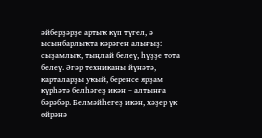әйберҙәрҙе артыҡ күп түгел, ә ысынбарлыҡта кәрәген алығыҙ: сыҙамлыҡ, тыңлай белеү, һүҙҙе тота белеү. Әгәр техниканы йүнәтә, карталарҙы уҡый, беренсе ярҙам күрһәтә белһәгеҙ икән – алтынға бәрәбәр. Белмәйһегеҙ икән, хәҙер үк өйрәнә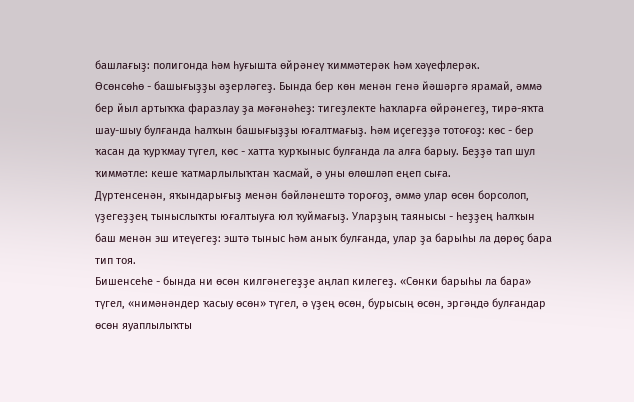башлағыҙ: полигонда һәм һуғышта өйрәнеү ҡиммәтерәк һәм хәүефлерәк.
Өсөнсөһө - башығыҙҙы әҙерләгеҙ. Бында бер көн менән генә йәшәргә ярамай, әммә бер йыл артыҡҡа фаразлау ҙа мәғәнәһеҙ: тигеҙлекте һаҡларға өйрәнегеҙ, тирә-яҡта шау-шыу булғанда һалҡын башығыҙҙы юғалтмағыҙ. Һәм иҫегеҙҙә тотоғоҙ: көс - бер ҡасан да ҡурҡмау түгел, көс - хатта ҡурҡыныс булғанда ла алға барыу. Беҙҙә тап шул ҡиммәтле: кеше ҡатмарлылыҡтан ҡасмай, ә уны өлөшләп еңеп сыға.
Дүртенсенән, яҡындарығыҙ менән бәйләнештә тороғоҙ, әммә улар өсөн борсолоп, үҙегеҙҙең тыныслыҡты юғалтыуға юл ҡуймағыҙ. Уларҙың таянысы - һеҙҙең һалҡын баш менән эш итеүегеҙ: эштә тыныс һәм аныҡ булғанда, улар ҙа барыһы ла дөрөҫ бара тип тоя.
Бишенсеһе - бында ни өсөн килгәнегеҙҙе аңлап килегеҙ. «Сөнки барыһы ла бара» түгел, «нимәнәндер ҡасыу өсөн» түгел, ә үҙең өсөн, бурысың өсөн, эргәңдә булғандар өсөн яуаплылыҡты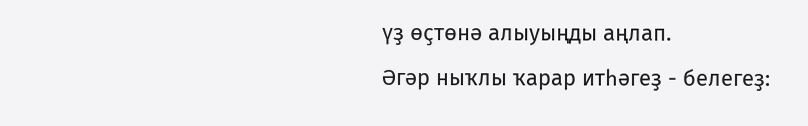үҙ өҫтөнә алыуыңды аңлап.
Әгәр ныҡлы ҡарар итһәгеҙ - белегеҙ: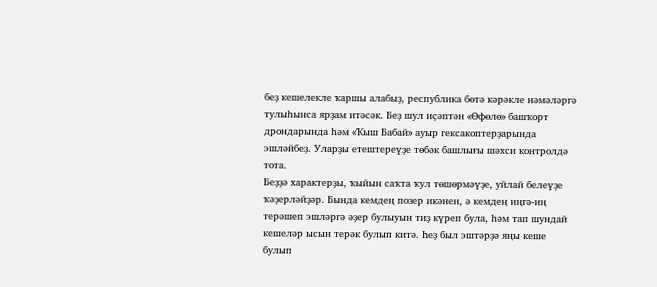беҙ кешелекле ҡаршы алабыҙ, республика бөтә кәрәкле нәмәләргә тулыһынса ярҙам итәсәк. Беҙ шул иҫәптән «Өфөлө» башҡорт дрондарында һәм «Ҡыш Бабай» ауыр гексакоптерҙарында эшләйбеҙ. Уларҙы етештереүҙе төбәк башлығы шәхси контролдә тота.
Беҙҙә характерҙы, ҡыйын саҡта ҡул төшөрмәүҙе, уйлай белеүҙе ҡәҙерләйҙәр. Бында кемдең позер икәнен, ә кемдең иңгә-иң терәшеп эшләргә әҙер булыуын тиҙ күреп була, һәм тап шундай кешеләр ысын терәк булып китә. Һеҙ был эштәрҙә яңы кеше булып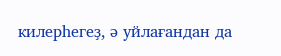килерһегеҙ, ә уйлағандан да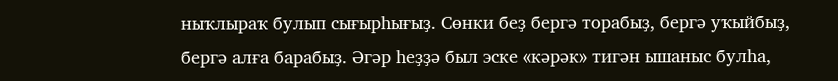ныҡлыраҡ булып сығырһығыҙ. Сөнки беҙ бергә торабыҙ, бергә уҡыйбыҙ, бергә алға барабыҙ. Әгәр һеҙҙә был эске «кәрәк» тигән ышаныс булһа,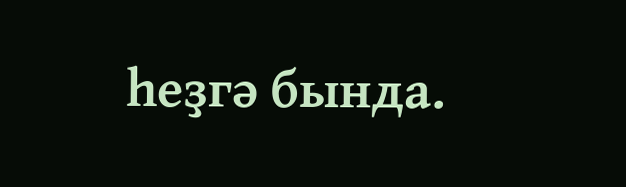һеҙгә бында.